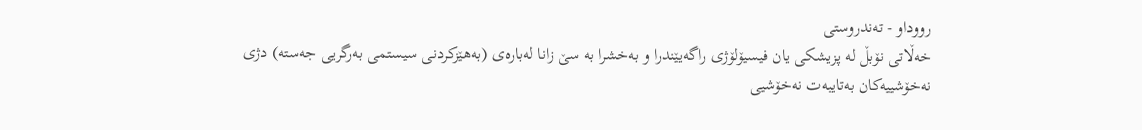رووداو - تەندروستی
خەڵاتی نۆبڵ لە پزیشکی یان فیسیۆلۆژی راگەیێندرا و بەخشرا بە سێ زانا لەبارەی (بەهێزکردنی سیستمی بەرگریی جەستە) دژی نەخۆشییەکان بەتایبەت نەخۆشیی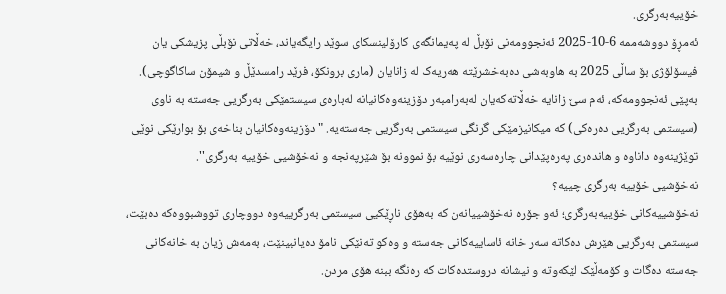خۆییەبەرگری.
ئەمڕۆ دووشەممە 6-10-2025 ئەنجوومەنی نۆبڵ لە پەیمانگەی کارۆلینسکای سوێد رایگەیاند، خەڵاتی نۆبڵی پزیشکی یان فیسۆلۆژی بۆ ساڵی 2025 بە هاوبەشی دەبەخشرێتە هەریەک لە زانایان (ماری برونکۆ، فرێد رامسدێڵ و شیمۆن ساکاگوچی).
بەپێی ئەنجوومەکە، ئەم سێ زانایە خەڵاتەکەیان لەبەرامبەر دۆزینەوەکانیانە لەبارەی سیستمێکی بەرگریی جەستە بە ناوی (سیستمی بەرگریی دەرەکی) کە میکانیزمێکی گرنگی سیستمی بەرگریی جەستەیە. "دۆزینەوەکانیان بناخەی بۆ بوارێکی نوێی توێژینەوە داناوە و هاندەری پەرەپێدانی چارەسەری نوێیە بۆ نموونە بۆ شێرپەنجە و نەخۆشیی خۆییە بەرگری''.
نەخۆشیی خۆییە بەرگری چییە؟
نەخۆشییەکانی خۆییەبەرگری؛ ئەو جۆرە نەخۆشییانەن کە بەهۆی ناڕێکیی سیستمی بەرگرییەوە دووچاری تووشبووەکە دەبێت، سیستمی بەرگریی هێرش دەکاتە سەر خانە ئاساییەکانی جەستە و وەکو تەنێکی نامۆ دەیانبینێت، بەمەش زیان بە خانەکانی جەستە دەگات و کۆمەڵێک لێکەوتە و نیشانە دروستدەکات کە رەنگە ببنە هۆی مردن.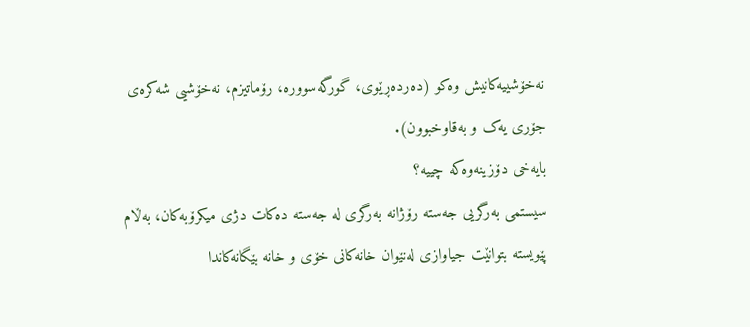نەخۆشییەکانیش وەکو (دەردەڕێوی، گورگەسوورە، رۆماتیزم، نەخۆشیی شەکرەی جۆری یەک و بەقاوخبوون).
بایەخی دۆزینەوەکە چییە؟
سیستمی بەرگریی جەستە رۆژانە بەرگری لە جەستە دەکات دژی میکرۆبەکان، بەڵام پێویستە بتوانێت جیاوازی لەنێوان خانەکانی خۆی و خانە بێگانەکاندا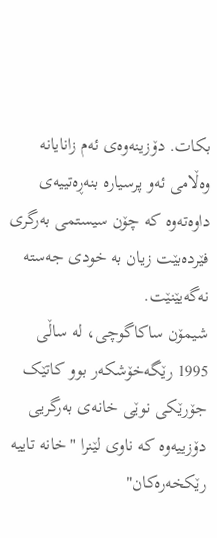بکات. دۆزینەوەی ئەم زانایانە وەڵامی ئەو پرسیارە بنەڕەتییەی داوەتەوە کە چۆن سیستمی بەرگری فێردەبێت زیان بە خودی جەستە نەگەیێنێت.
شیمۆن ساکاگوچی، لە ساڵی 1995 رێگەخۆشکەر بوو کاتێک جۆرێکی نوێی خانەی بەرگریی دۆزییەوە کە ناوی لێنرا "خانە تاییە رێکخەرەکان"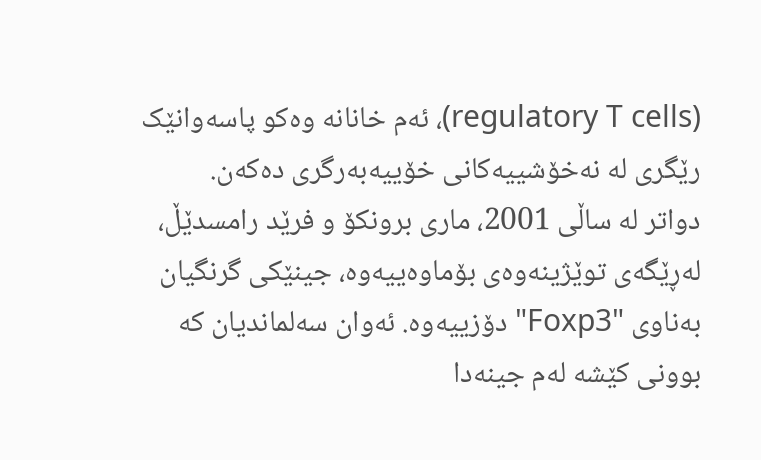(regulatory T cells)، ئەم خانانە وەکو پاسەوانێک رێگری لە نەخۆشییەکانی خۆییەبەرگری دەکەن.
دواتر لە ساڵی 2001، ماری برونکۆ و فرێد رامسدێڵ، لەڕێگەی توێژینەوەی بۆماوەییەوە، جینێکی گرنگیان بەناوی "Foxp3" دۆزییەوە. ئەوان سەلماندیان کە بوونی کێشە لەم جینەدا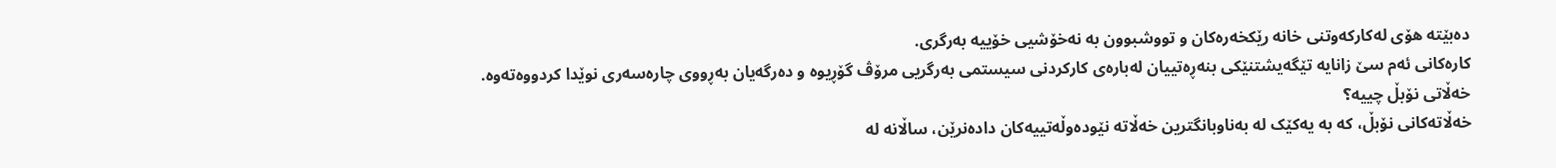دەبێتە هۆی لەکارکەوتنی خانە رێکخەرەکان و تووشبوون بە نەخۆشیی خۆییە بەرگری.
کارەکانی ئەم سێ زانایە تێگەیشتنێکی بنەڕەتییان لەبارەی کارکردنی سیستمی بەرگریی مرۆڤ گۆڕیوە و دەرگەیان بەڕووی چارەسەری نوێدا کردووەتەوە.
خەڵاتی نۆبڵ چییە؟
خەڵاتەکانی نۆبڵ، کە بە یەکێک لە بەناوبانگترین خەڵاتە نێودەوڵەتییەکان دادەنرێن، ساڵانە لە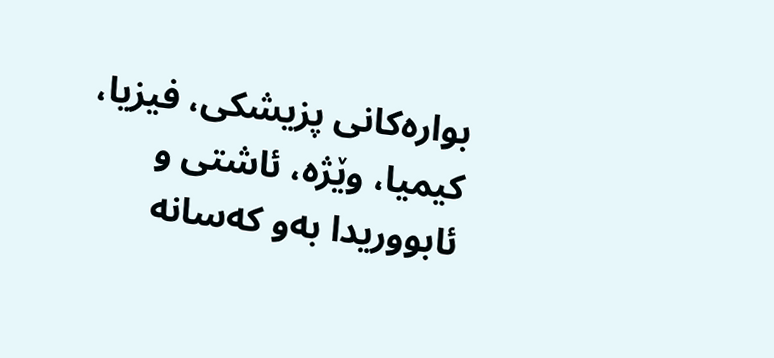بوارەکانی پزیشکی، فیزیا، کیمیا، وێژە، ئاشتی و ئابووریدا بەو کەسانە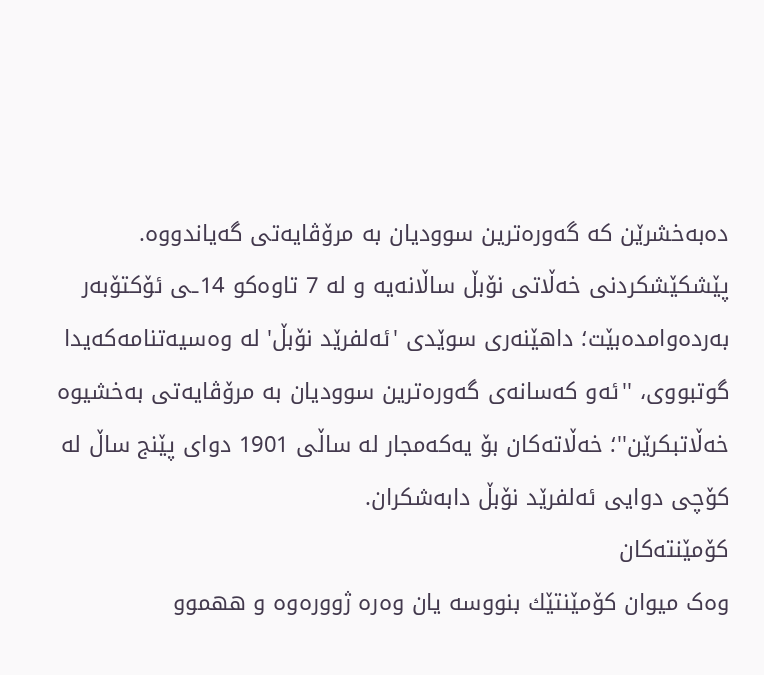دەبەخشرێن کە گەورەترین سوودیان بە مرۆڤایەتی گەیاندووە.
پێشکێشکردنی خەڵاتی نۆبڵ ساڵانەیە و لە 7 تاوەکو 14ـی ئۆکتۆبەر بەردەوامدەبێت؛ داهێنەری سوێدی 'ئەلفرێد نۆبڵ' لە وەسیەتنامەکەیدا گوتبووی، ''ئەو کەسانەی گەورەترین سوودیان بە مرۆڤایەتی بەخشیوە خەڵاتبکرێن''؛ خەڵاتەکان بۆ یەکەمجار لە ساڵی 1901 دوای پێنج ساڵ لە کۆچی دوایی ئەلفرێد نۆبڵ دابەشکران.
کۆمێنتەکان
وەک میوان کۆمێنتێك بنووسە یان وەرە ژوورەوە و ههموو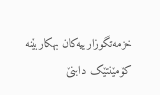خزمەتگوزارییەکان بهكاربێنه
کۆمێنتێک دابنێ